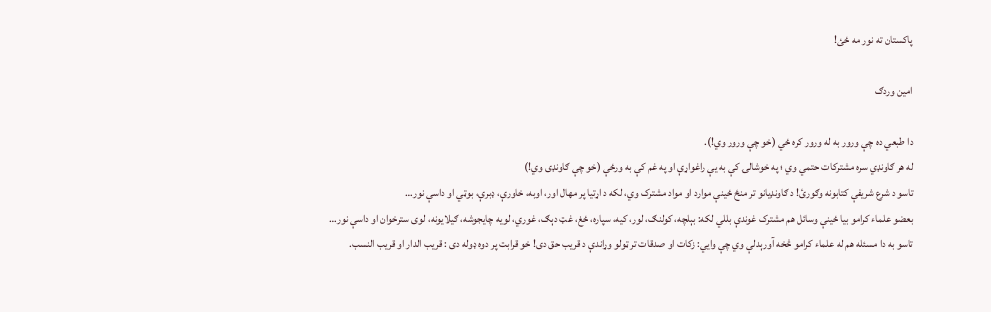پاکستان ته نور مه ځئ!

امین وردګ

دا طبعي ده چې ورور به له ورور کره ځي (خو چې ورور وي!).
له هر ګاونډي سره مشترکات حتمي وي ؛ په خوشالۍ کې به یې راغواړې او په غم کې به ورځې (خو چې ګاونډی وي!)
تاسو د شرع شریفې کتابونه وګورئ! د ګاونډیانو تر منځ ځینې موارد او مواد مشترک وي، لکه د اړتیا پر مهال اور، اوبه، خاورې، ډبرې، بوټي او داسې نور…
بعضو علماء کرامو بیا ځینې وسائل هم مشترک غوندې بللي لکه: بېلچه، کولنګ، لور، کیه، سپاره، ځغ، غټ دېګ، غوري، لویه چایجوشه، ګیلایونه، لوی سترخوان او داسې نور…
تاسو به دا مسئله هم له علماء کرامو څخه آورېدلې وي چې وایي: زکات او صدقات تر ټولو وړاندې د قریب حق دی! خو قرابت پر دوه ډوله دی : قریب الدار او قریب النسب.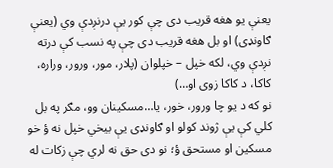یعنې یو هغه قریب دی چې کور یې درنږدې وي (یعنې ګاونډی) او بل هغه قریب دی چې په نسب کې درته نږدې وي، لکه خپل – خپلوان (پلار، مور، ورور، وراره، کاکا، د کاکا زوی او…)
نو که د یو چا ورور، خور، یا…مسکینان وو، مګر په بل کلي کې یې ژوند کولو او ګاونډی یې بیخي خپل نه ؤ خو مسکین او مستحق ؤ؛ نو دی حق نه لري چې زکات له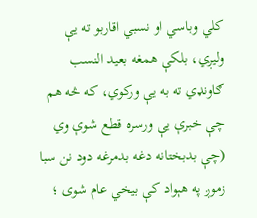کلي وباسي او نسبي اقاربو ته یې ولیږي، بلکې همغه بعید النسب ګاونډي ته به یې ورکوي، که څه هم چې خبرې یې ورسره قطع شوې وي (چې بدبختانه دغه بدمرغه دود نن سبا زموږ په هېواد کې بیخي عام شوی ؛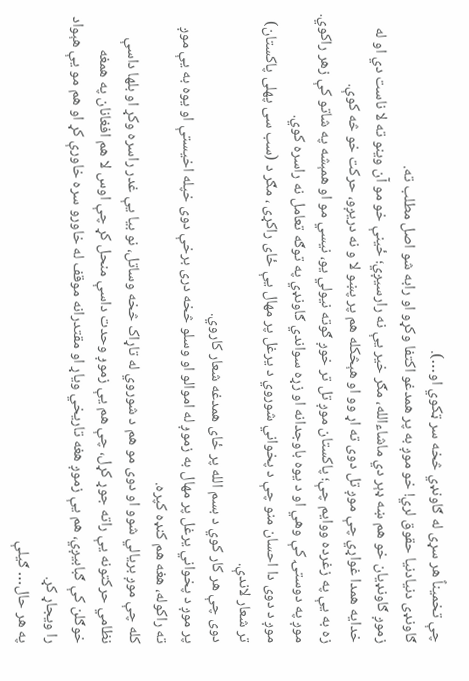چې تخمیناً هر سړی له ګاونډي څخه سر ټکوي او…).
ګاونډی دنیادنیا حقوق لري! خو موږ به پر همدغو اکتفا وکړو او رابه شو اصل مطلب ته.
زموږ ګاونډیان خو هم ښه ډېر دي ماشاءالله، مګر خیر یې نه رارسیږي؛ ځینې خو مو آن وینو ته لا ناست دي او له خدایه همدا غواړي چې موږ تل دوی ته اړ وو او هېڅکله هم پر پښو لا و نه دریږو، حرکت خو څه کوې.
زه به یې په زغرده ووایم چې؛ پاکستان موږ تل تر خوږ ګوته نیولي یو، نیسي مو او همېشه په شاتو کې زهر راکوي.
موږ په دوستۍ کې وهي او د یوه باوجدانه او زړه سواندي ګاونډي په توګه تعامل نه راسره کوي.
موږ د دوی دا احسان منو چې د پخواني شوروي د یرغل پر مهال یې ځای راکړی ، مګر د (سب سی پهلی پاکستان) تر شعار لاندې.
دوی چې هر کار کوي د بسم الله پر ځای همدغه شعار کاروي.
پر موږ د پخواني یرغل پر مهال به زموږ له اموالو او وسلو څخه دری برخې دوی خپله اخیستې او یوه به یې موږ ته راکوله، هغه هم کنډه کپره.
کله چې موږ بریالي شوو او دوی مو هم د شوروي له تاړاک څخه وساتل، نو بیا یې غدر راسره وکړ او بلها داسې نظامي حرکتونه یې راته جوړ کړل، چې هم یې زموږ وحدت داسې منحل کړ چې اوس لا هم افغانان په همغه خوګلن کې ګبابیږي، هم یې زموږ هغه تاریخي ویاړ او مقتدرانه موقف له خاورو سره خاورې کړ او هم مو یې هېواد را ویجاړ کړ.
په هر حال… ګیلې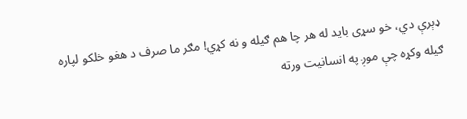ډېرې دي، خو سړی باید له هر چا هم ګیله و نه کړي! مګر ما صرف د هغو خلکو لپاره ګیله وکړه چې موږ په انسانیت ورته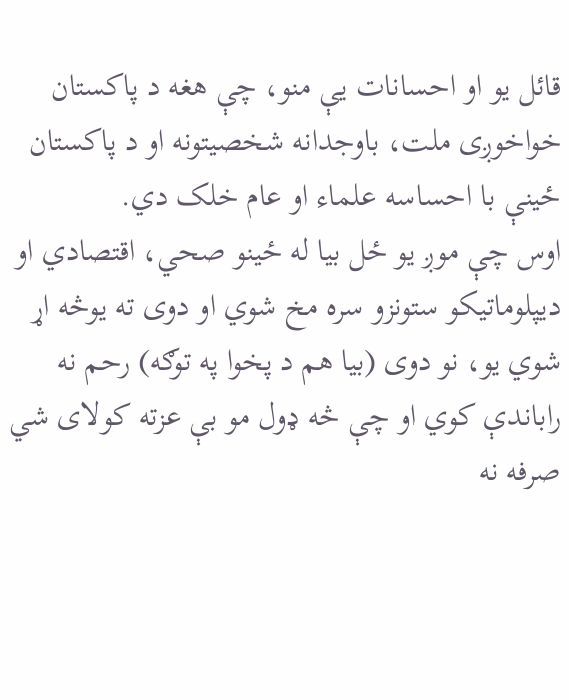قائل یو او احسانات یې منو، چې هغه د پاکستان خواخوږی ملت، باوجدانه شخصیتونه او د پاکستان ځینې با احساسه علماء او عام خلک دي.
اوس چې موږ یو ځل بیا له ځینو صحي، اقتصادي او دیپلوماتیکو ستونزو سره مخ شوي او دوی ته یوڅه اړ شوي یو، نو دوی (بیا هم د پخوا په توګه) رحم نه راباندې کوي او چې څه ډول مو بې عزته کولای شي صرفه نه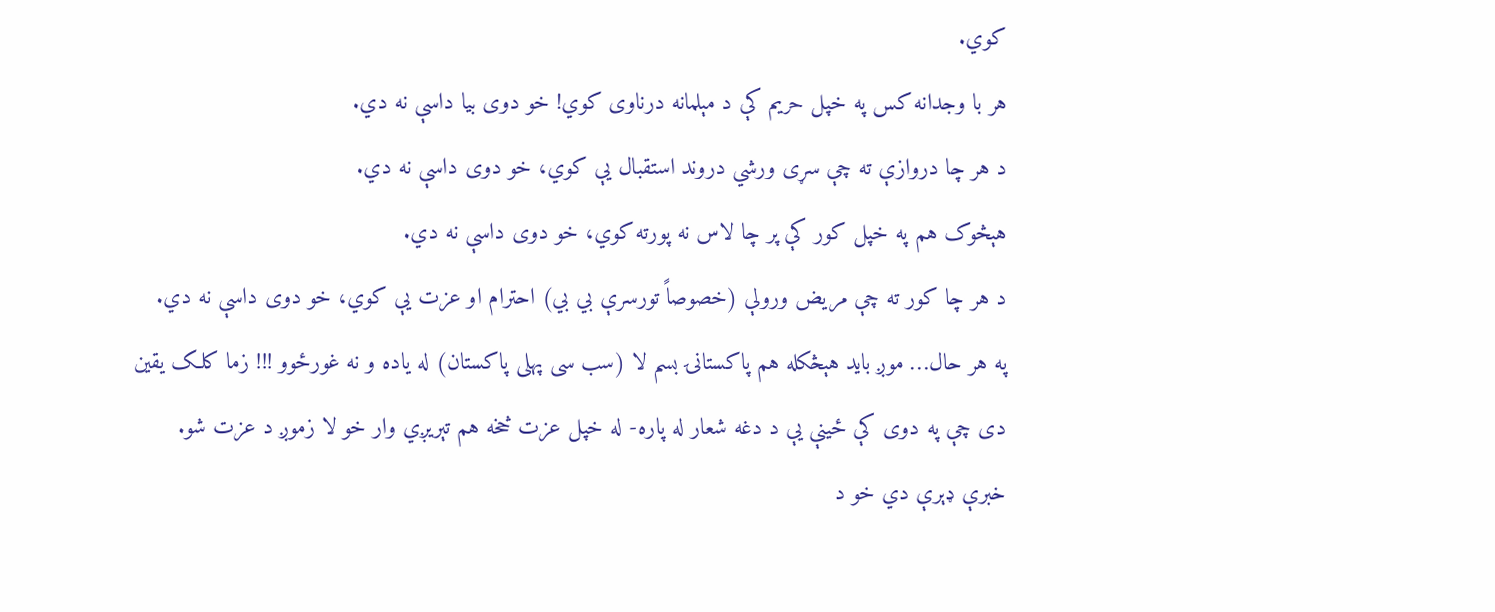کوي.
هر با وجدانه کس په خپل حریم کې د مېلمانه درناوی کوي! خو دوی بیا داسې نه دي.
د هر چا دروازې ته چې سړی ورشي دروند استقبال یې کوي، خو دوی داسې نه دي.
هېڅوک هم په خپل کور کې پر چا لاس نه پورته کوي، خو دوی داسې نه دي.
د هر چا کور ته چې مریض ورولې (خصوصاً تورسرې بي بي) احترام او عزت یې کوي، خو دوی داسې نه دي.
په هر حال… موږ باید هېڅکله هم پاکستانۍ بسم لا (سب سی پهلی پاکستان) له یاده و نه غورځوو !!! زما کلک یقین دی چې په دوی کې ځینې یې د دغه شعار له پاره- له خپل عزت څخه هم تېریږي وار خو لا زموږ د عزت شو.
خبرې ډېرې دي خو د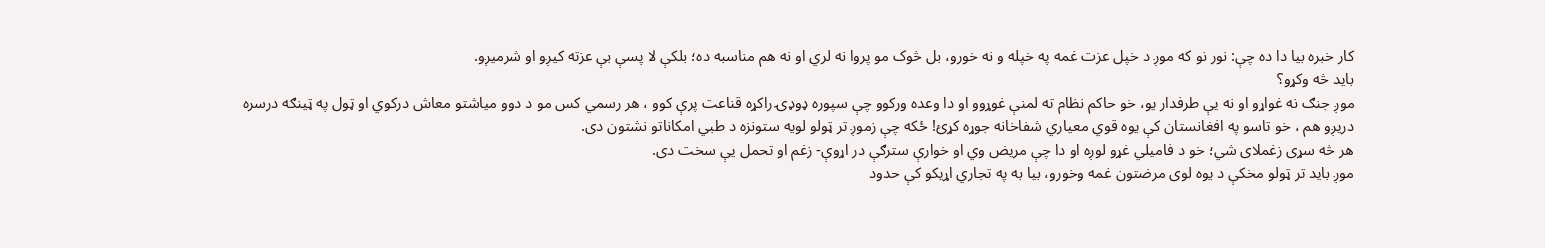کار خبره بیا دا ده چې: نور نو که موږ د خپل عزت غمه په خپله و نه خورو، بل څوک مو پروا نه لري او نه هم مناسبه ده؛ بلکې لا پسې بې عزته کیږو او شرمیږو.
باید څه وکړو؟
موږ جنګ نه غواړو او نه یې طرفدار یو، خو حاکم نظام ته لمنې غوړوو او دا وعده ورکوو چې سپوره ډوډۍ راکړه قناعت پرې کوو ، هر رسمي کس مو د دوو میاشتو معاش درکوي او ټول په ټینګه درسره دریږو هم ، خو تاسو په افغانستان کې یوه قوي معیاري شفاخانه جوړه کړئ! ځکه چې زموږ تر ټولو لویه ستونزه د طبي امکاناتو نشتون دی.
هر څه سړی زغملای شي؛ خو د فامیلي غړو لوږه او دا چې مریض وي او خوارې سترګې در اړوې- زغم او تحمل یې سخت دی.
موږ باید تر ټولو مخکې د یوه لوی مرضتون غمه وخورو، بیا به په تجاري اړیکو کې حدود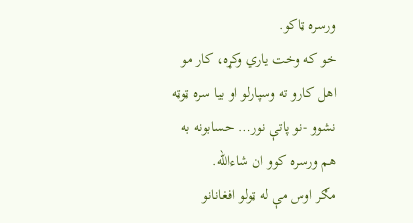ورسره ټاکو.
خو که وخت یاري وکړه، کار مو اهل کارو ته وسپارلو او بیا سره ټوټه نشوو -نو پاتې نور… حسابونه به هم ورسره کوو ان شاءالله.
مګر اوس مې له ټولو افغانانو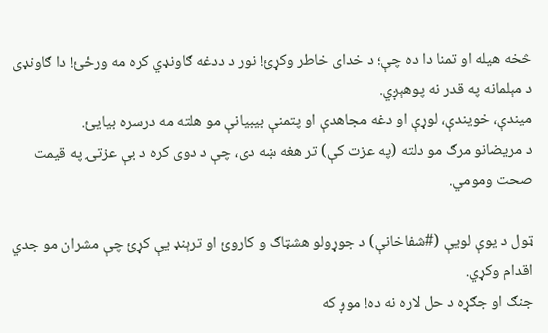څخه هیله او تمنا دا ده چې؛ د خدای خاطر وکړئ! نور د ددغه ګاونډي کره مه ورځئ! دا ګاونډی د مېلمانه په قدر نه پوهېږي.
میندې، خویندې، لوړې او دغه مجاهدې او پتمنې بیبیانې مو هلته مه درسره بیایئ.
د مریضانو مرګ مو دلته (په عزت کې) تر هغه ښه دی، چې د دوی کره د بې عزتۍ په قیمت صحت ومومي.

ټول د یوې لویې (#شفاخانې) د جوړولو هشټاګ و کاروئ او ترېنډ یې کړئ چې مشران مو جدي اقدام وکړي.
جنګ او جګړه د حل لاره نه ده! موږ که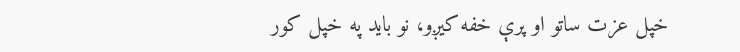خپل عزت ساتو او پرې خفه کیږو، نو باید په خپل کور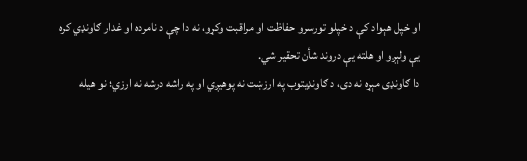او خپل هېواد کې د خپلو تورسرو حفاظت او مراقبت وکړو، نه دا چې د نامرده او غدار ګاونډي کره یې ولېږو او هلته یې دروند شأن تحقیر شي.
دا ګاونډی مېړه نه دی، د ګاونډیتوب په ارزښت نه پوهیږي او په راشه درشه نه ارزي؛ نو هیله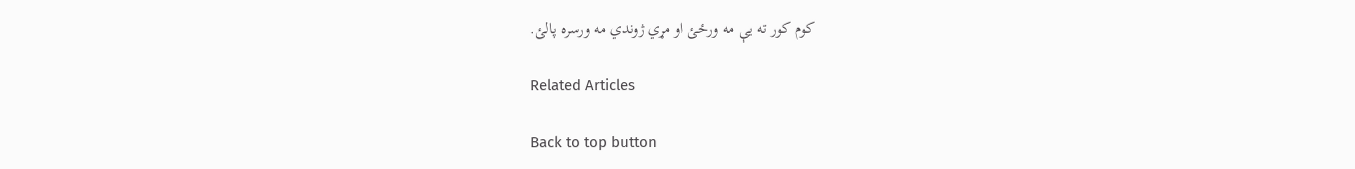کوم کور ته یې مه ورځئ او مړي ژوندي مه ورسره پالئ.

Related Articles

Back to top button